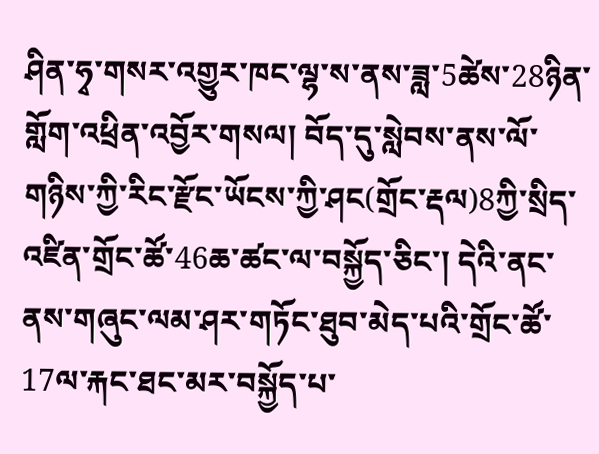ཤིན་ཧྭ་གསར་འགྱུར་ཁང་ལྷ་ས་ནས་ཟླ་5ཚེས་28ཉིན་གློག་འཕྲིན་འབྱོར་གསལ། བོད་དུ་སླེབས་ནས་ལོ་གཉིས་ཀྱི་རིང་རྫོང་ཡོངས་ཀྱི་ཤང(གྲོང་རྡལ)8ཀྱི་སྲིད་འཛིན་གྲོང་ཚོ་46ཆ་ཚང་ལ་བསྐྱོད་ཅིང་། དེའི་ནང་ནས་གཞུང་ལམ་ཤར་གཏོང་ཐུབ་མེད་པའི་གྲོང་ཚོ་17ལ་རྐང་ཐང་མར་བསྐྱོད་པ་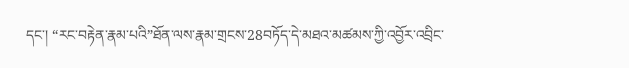དང་། “རང་བརྟེན་རྣམ་པའི”ཐོན་ལས་རྣམ་གྲངས་28བཏོད་དེ་མཐའ་མཚམས་ཀྱི་འབྱོར་འབྲིང་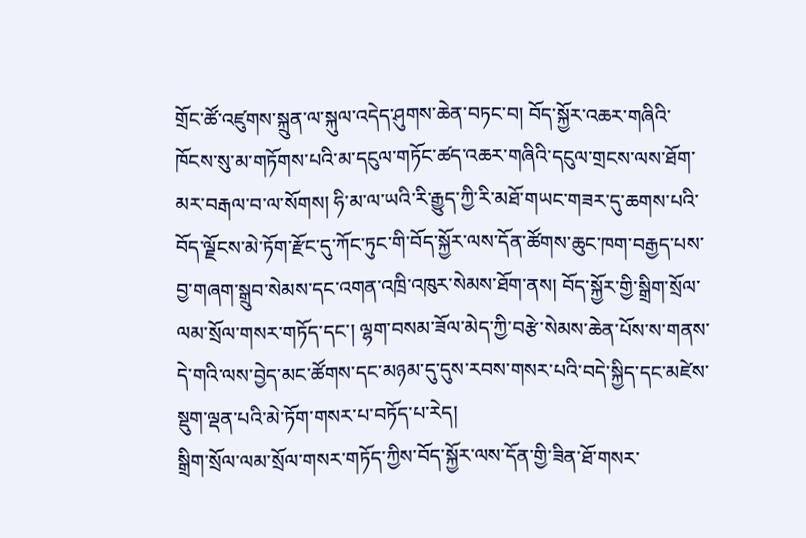གྲོང་ཚོ་འཛུགས་སྐྲུན་ལ་སྐུལ་འདེད་ཤུགས་ཆེན་བཏང་བ། བོད་སྐྱོར་འཆར་གཞིའི་ཁོངས་སུ་མ་གཏོགས་པའི་མ་དངུལ་གཏོང་ཚད་འཆར་གཞིའི་དངུལ་གྲངས་ལས་ཐོག་མར་བརྒལ་བ་ལ་སོགས། ཧི་མ་ལ་ཡའི་རི་རྒྱུད་ཀྱི་རི་མཐོ་གཡང་གཟར་དུ་ཆགས་པའི་བོད་ལྗོངས་མེ་ཏོག་རྫོང་དུ་ཀོང་ཏུང་གི་བོད་སྐྱོར་ལས་དོན་ཚོགས་ཆུང་ཁག་བརྒྱད་པས་བྱ་གཞག་སྒྲུབ་སེམས་དང་འགན་འཁྲི་འཁུར་སེམས་ཐོག་ནས། བོད་སྐྱོར་གྱི་སྒྲིག་སྲོལ་ལམ་སྲོལ་གསར་གཏོད་དང་། ལྷག་བསམ་ཟོལ་མེད་ཀྱི་བརྩེ་སེམས་ཆེན་པོས་ས་གནས་དེ་གའི་ལས་བྱེད་མང་ཚོགས་དང་མཉམ་དུ་དུས་རབས་གསར་པའི་བདེ་སྐྱིད་དང་མཛེས་སྡུག་ལྡན་པའི་མེ་ཏོག་གསར་པ་བཏོད་པ་རེད།
སྒྲིག་སྲོལ་ལམ་སྲོལ་གསར་གཏོད་ཀྱིས་བོད་སྐྱོར་ལས་དོན་གྱི་ཟིན་ཐོ་གསར་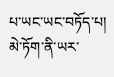པ་ཡང་ཡང་བཏོད་པ།
མེ་ཏོག་ནི་ཡར་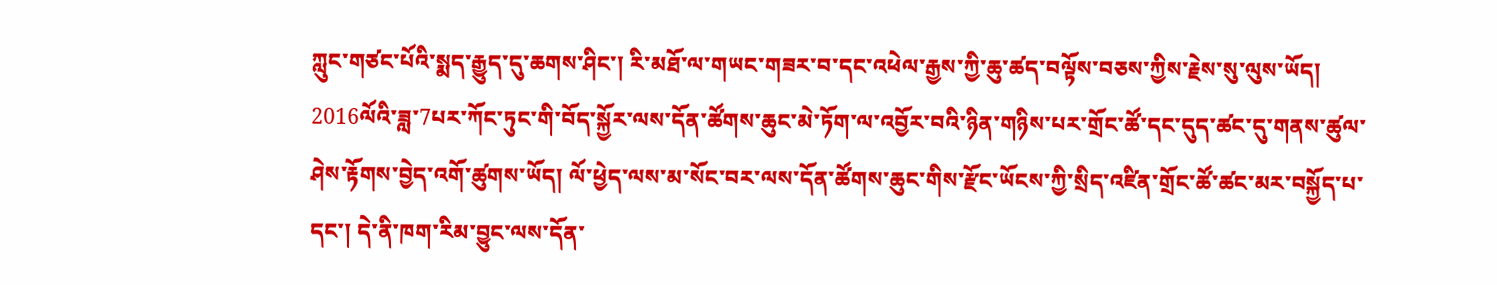ཀླུང་གཙང་པོའི་སྨད་རྒྱུད་དུ་ཆགས་ཤིང་། རི་མཐོ་ལ་གཡང་གཟར་བ་དང་འཕེལ་རྒྱས་ཀྱི་ཆུ་ཚད་བལྟོས་བཅས་ཀྱིས་རྗེས་སུ་ལུས་ཡོད། 2016ལོའི་ཟླ་7པར་ཀོང་ཏུང་གི་བོད་སྐྱོར་ལས་དོན་ཚོགས་ཆུང་མེ་ཏོག་ལ་འབྱོར་བའི་ཉིན་གཉིས་པར་གྲོང་ཚོ་དང་དུད་ཚང་དུ་གནས་ཚུལ་ཤེས་རྟོགས་བྱེད་འགོ་ཚུགས་ཡོད། ལོ་ཕྱེད་ལས་མ་སོང་བར་ལས་དོན་ཚོགས་ཆུང་གིས་རྫོང་ཡོངས་ཀྱི་སྲིད་འཛིན་གྲོང་ཚོ་ཚང་མར་བསྐྱོད་པ་དང་། དེ་ནི་ཁག་རིམ་བྱུང་ལས་དོན་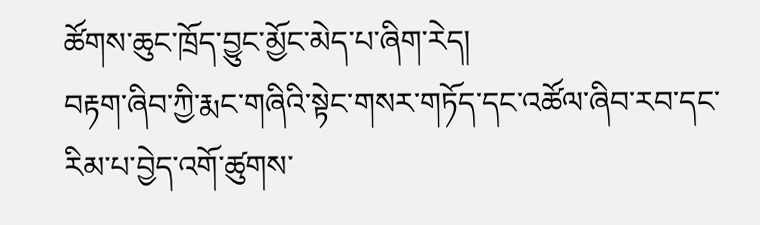ཚོགས་ཆུང་ཁྲོད་བྱུང་མྱོང་མེད་པ་ཞིག་རེད།
བརྟག་ཞིབ་ཀྱི་རྨང་གཞིའི་སྟེང་གསར་གཏོད་དང་འཚོལ་ཞིབ་རབ་དང་རིམ་པ་བྱེད་འགོ་ཚུགས་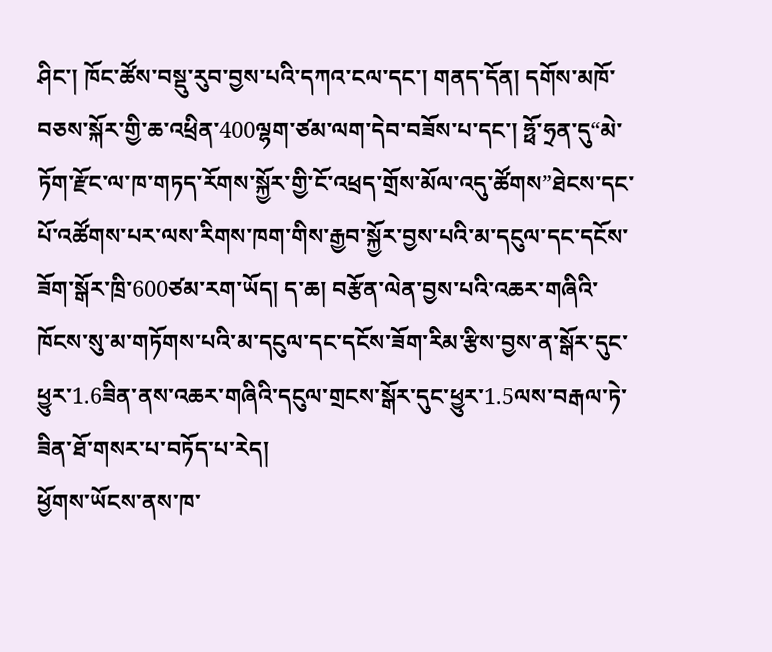ཤིང་། ཁོང་ཚོས་བསྡུ་རུབ་བྱས་པའི་དཀའ་ངལ་དང་། གནད་དོན། དགོས་མཁོ་བཅས་སྐོར་གྱི་ཆ་འཕྲིན་400ལྷག་ཙམ་ལག་དེབ་བཟོས་པ་དང་། ཧྥོ་ཧྲན་དུ“མེ་ཏོག་རྫོང་ལ་ཁ་གཏད་རོགས་སྐྱོར་གྱི་ངོ་འཕྲད་གྲོས་མོལ་འདུ་ཚོགས”ཐེངས་དང་པོ་འཚོགས་པར་ལས་རིགས་ཁག་གིས་རྒྱབ་སྐྱོར་བྱས་པའི་མ་དངུལ་དང་དངོས་ཟོག་སྒོར་ཁྲི་600ཙམ་རག་ཡོད། ད་ཆ། བརྩོན་ལེན་བྱས་པའི་འཆར་གཞིའི་ཁོངས་སུ་མ་གཏོགས་པའི་མ་དངུལ་དང་དངོས་ཟོག་རིམ་རྩིས་བྱས་ན་སྒོར་དུང་ཕྱུར་1.6ཟིན་ནས་འཆར་གཞིའི་དངུལ་གྲངས་སྒོར་དུང་ཕྱུར་1.5ལས་བརྒལ་ཏེ་ཟིན་ཐོ་གསར་པ་བཏོད་པ་རེད།
ཕྱོགས་ཡོངས་ནས་ཁ་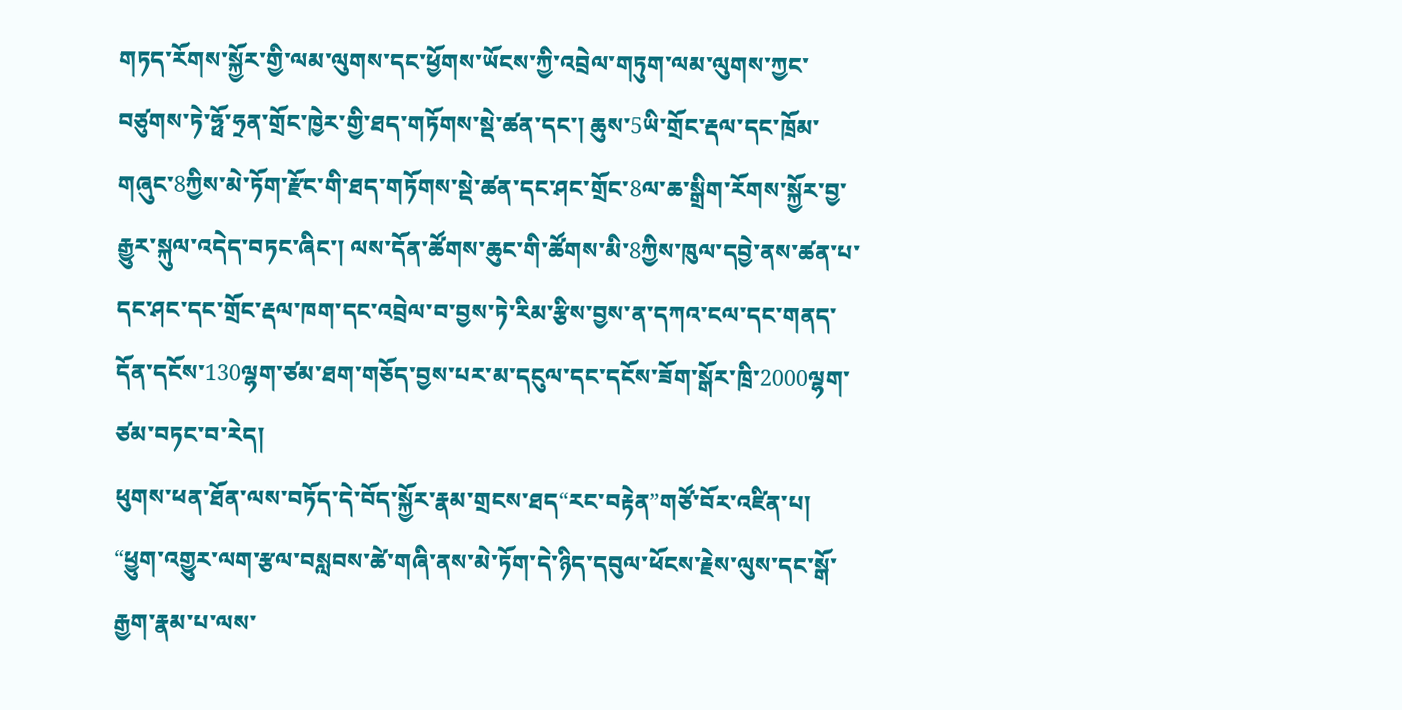གཏད་རོགས་སྐྱོར་གྱི་ལམ་ལུགས་དང་ཕྱོགས་ཡོངས་ཀྱི་འབྲེལ་གཏུག་ལམ་ལུགས་ཀྱང་བཙུགས་ཏེ་ཧྥོ་ཧྲན་གྲོང་ཁྱེར་གྱི་ཐད་གཏོགས་སྡེ་ཚན་དང་། ཆུས་5ཡི་གྲོང་རྡལ་དང་ཁྲོམ་གཞུང་8ཀྱིས་མེ་ཏོག་རྫོང་གི་ཐད་གཏོགས་སྡེ་ཚན་དང་ཤང་གྲོང་8ལ་ཆ་སྒྲིག་རོགས་སྐྱོར་བྱ་རྒྱུར་སྐུལ་འདེད་བཏང་ཞིང་། ལས་དོན་ཚོགས་ཆུང་གི་ཚོགས་མི་8ཀྱིས་ཁུལ་དབྱེ་ནས་ཚན་པ་དང་ཤང་དང་གྲོང་རྡལ་ཁག་དང་འབྲེལ་བ་བྱས་ཏེ་རིམ་རྩིས་བྱས་ན་དཀའ་ངལ་དང་གནད་དོན་དངོས་130ལྷག་ཙམ་ཐག་གཅོད་བྱས་པར་མ་དངུལ་དང་དངོས་ཟོག་སྒོར་ཁྲི་2000ལྷག་ཙམ་བཏང་བ་རེད།
ཕུགས་ཕན་ཐོན་ལས་བཏོད་དེ་བོད་སྐྱོར་རྣམ་གྲངས་ཐད“རང་བརྟེན”གཙོ་བོར་འཛིན་པ།
“ཕྱུག་འགྱུར་ལག་རྩལ་བསླབས་ཚེ་གཞི་ནས་མེ་ཏོག་དེ་ཉིད་དབུལ་ཕོངས་རྗེས་ལུས་དང་སྒོ་རྒྱག་རྣམ་པ་ལས་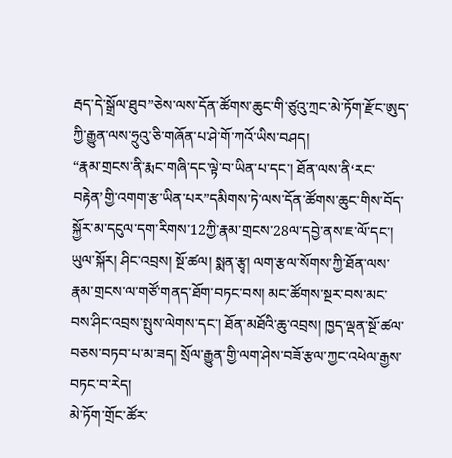རྦད་དེ་སྒྲོལ་ཐུབ”ཅེས་ལས་དོན་ཚོགས་ཆུང་གི་ཙུའུ་ཀྲང་མེ་ཏོག་རྫོང་ཨུད་ཀྱི་རྒྱུན་ལས་ཧྲུའུ་ཅི་གཞོན་པ་ཤེ་གོ་ཀའོ་ཡིས་བཤད།
“རྣམ་གྲངས་ནི་རྨང་གཞི་དང་ལྟེ་བ་ཡིན་པ་དང་། ཐོན་ལས་ནི‘རང་བརྟེན’གྱི་འགག་རྩ་ཡིན་པར”དམིགས་ཏེ་ལས་དོན་ཚོགས་ཆུང་གིས་བོད་སྐྱོར་མ་དངུལ་དག་རིགས་12ཀྱི་རྣམ་གྲངས་28ལ་དབྱེ་ནས་ཇ་ལོ་དང་། ཡུལ་སྐོར། ཤིང་འབྲས། སྔོ་ཚལ། སྨན་རྩྭ། ལག་རྩལ་སོགས་ཀྱི་ཐོན་ལས་རྣམ་གྲངས་ལ་གཙོ་གནད་ཐོག་བཏང་བས། མང་ཚོགས་སྔར་བས་མང་བས་ཤིང་འབྲས་སྤུས་ལེགས་དང་། ཐོན་མཐོའི་ཆུ་འབྲས། ཁྱད་ལྡན་སྔོ་ཚལ་བཅས་བཏབ་པ་མ་ཟད། སྲོལ་རྒྱུན་གྱི་ལག་ཤེས་བཟོ་རྩལ་ཀྱང་འཕེལ་རྒྱས་བཏང་བ་རེད།
མེ་ཏོག་གྲོང་ཚོར་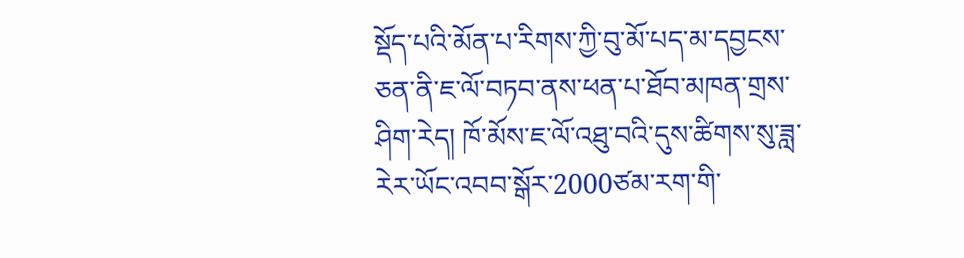སྡོད་པའི་མོན་པ་རིགས་ཀྱི་བུ་མོ་པད་མ་དབྱངས་ཅན་ནི་ཇ་ལོ་བཏབ་ནས་ཕན་པ་ཐོབ་མཁན་གྲས་ཤིག་རེད། ཁོ་མོས་ཇ་ལོ་འཐུ་བའི་དུས་ཚིགས་སུ་ཟླ་རེར་ཡོང་འབབ་སྒོར་2000ཙམ་རག་གི་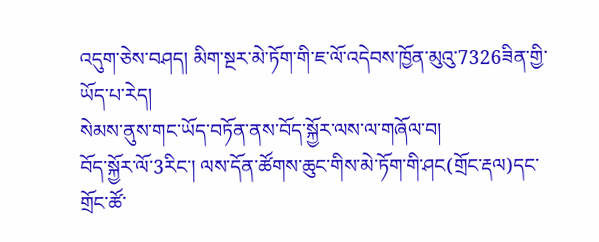འདུག་ཅེས་བཤད། མིག་སྔར་མེ་ཏོག་གི་ཇ་ལོ་འདེབས་ཁྱོན་མུའུ་7326ཟིན་གྱི་ཡོད་པ་རེད།
སེམས་ནུས་གང་ཡོད་བཏོན་ནས་བོད་སྐྱོར་ལས་ལ་གཞོལ་བ།
བོད་སྐྱོར་ལོ་3རིང་། ལས་དོན་ཚོགས་ཆུང་གིས་མེ་ཏོག་གི་ཤང(གྲོང་རྡལ)དང་གྲོང་ཚོ་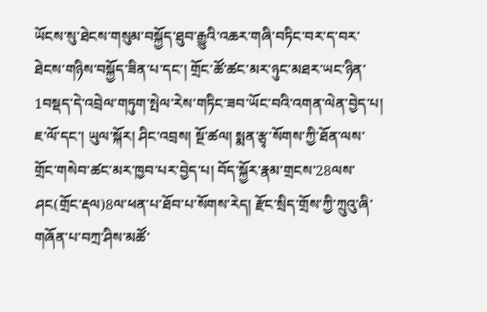ཡོངས་སུ་ཐེངས་གསུམ་བསྐྱོད་ཐུབ་རྒྱུའི་འཆར་གཞི་བཏིང་བར་ད་བར་ཐེངས་གཉིས་བསྐྱོད་ཟིན་པ་དང་། གྲོང་ཚོ་ཚང་མར་ཉུང་མཐར་ཡང་ཉིན་1བསྡད་དེ་འབྲེལ་གཏུག་སྤེལ་རེས་གཏིང་ཟབ་ཡོང་བའི་འགན་ལེན་བྱེད་པ། ཇ་ལོ་དང་། ཡུལ་སྐོར། ཤིང་འབྲས། སྔོ་ཚལ། སྨན་རྩྭ་སོགས་ཀྱི་ཐོན་ལས་གྲོང་གསེབ་ཚང་མར་ཁྱབ་པར་བྱེད་པ། བོད་སྐྱོར་རྣམ་གྲངས་28ལས་ཤང(གྲོང་རྡལ)8ལ་ཕན་པ་ཐོབ་པ་སོགས་རེད། རྫོང་སྲིད་གྲོས་ཀྱི་ཀྲུའུ་ཞི་གཞོན་པ་བཀྲ་ཤིས་མཚོ་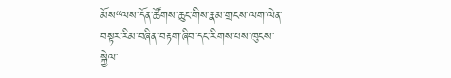མོས“ལས་དོན་ཚོགས་ཆུང་གིས་རྣམ་གྲངས་ལག་ལེན་བསྟར་རིམ་བཞིན་བརྟག་ཞིབ་དང་རིགས་པས་ཁུངས་སྐྱེལ་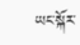ཡང་སྐོར་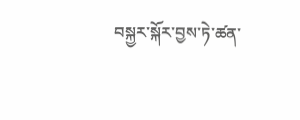བསྐྱར་སྐོར་བྱས་ཏེ་ཚན་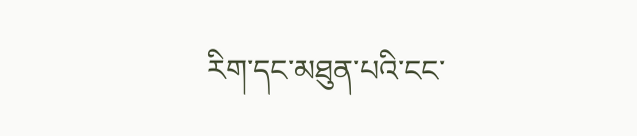རིག་དང་མཐུན་པའི་ངང་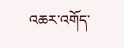འཆར་འགོད་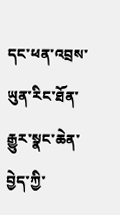དང་ཕན་འབྲས་ཡུན་རིང་ཐོན་རྒྱུར་སྣང་ཆེན་བྱེད་ཀྱི་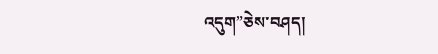འདུག”ཅེས་བཤད།